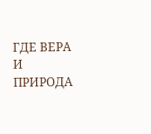ГДЕ ВЕРА И ПРИРОДА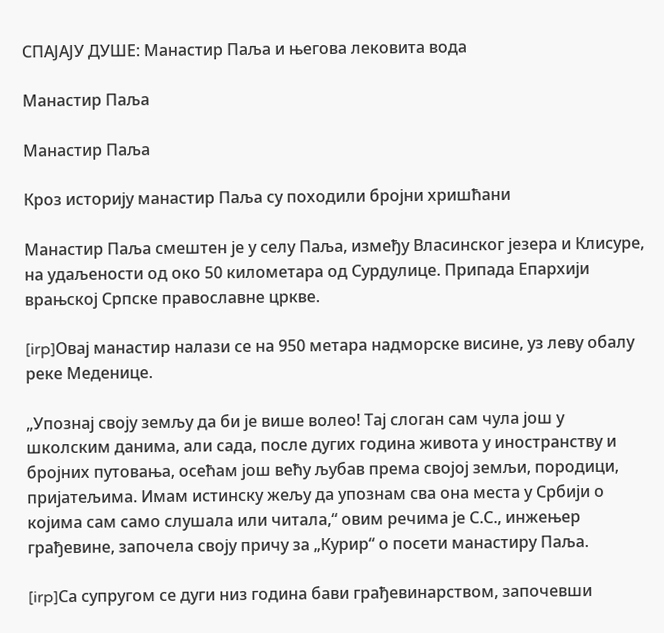СПАЈАЈУ ДУШЕ: Манастир Паља и његова лековита вода

Манастир Паља

Манастир Паља

Кроз историју манастир Паља су походили бројни хришћани

Манастир Паља смештен је у селу Паља, између Власинског језера и Клисуре, на удаљености од око 50 километара од Сурдулице. Припада Епархији врањској Српске православне цркве.

[irp]Овај манастир налази се на 950 метара надморске висине, уз леву обалу реке Меденице.

„Упознај своју земљу да би је више волео! Тај слоган сам чула још у школским данима, али сада, после дугих година живота у иностранству и бројних путовања, осећам још већу љубав према својој земљи, породици, пријатељима. Имам истинску жељу да упознам сва она места у Србији о којима сам само слушала или читала,“ овим речима је С.С., инжењер грађевине, започела своју причу за „Курир“ о посети манастиру Паља.

[irp]Са супругом се дуги низ година бави грађевинарством, започевши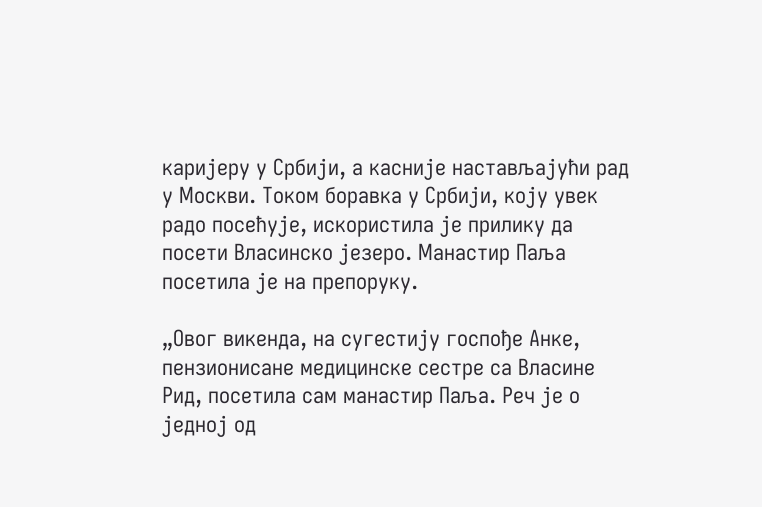каријеру у Србији, а касније настављајући рад у Москви. Током боравка у Србији, коју увек радо посећује, искористила је прилику да посети Власинско језеро. Манастир Паља посетила је на препоруку.

„Овог викенда, на сугестију госпође Анке, пензионисане медицинске сестре са Власине Рид, посетила сам манастир Паља. Реч је о једној од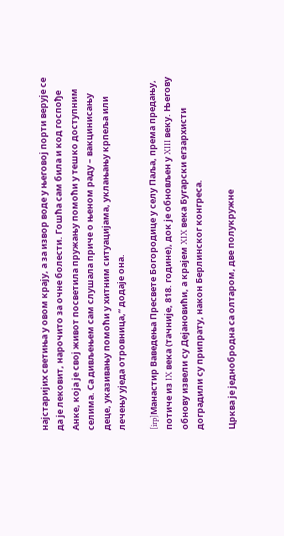најстаријих светиња у овом крају, а за извор воде у његовој порти верује се да је лековит, нарочито за очне болести. Гошћа сам била и код госпође Анке, која је свој живот посветила пружању помоћи у тешко доступним селима. Са дивљењем сам слушала приче о њеном раду – вакцинисању деце, указивању помоћи у хитним ситуацијама, уклањању крпеља или лечењу уједа отровница,“ додаје она.

[irp]Манастир Ваведења Пресвете Богородице у селу Паља, према предању, потиче из IX века (тачније, 818. године), док је обновљен у XIII веку. Његову обнову извели су Дејановићи, а крајем XIX века Бугарски егзархисти доградили су припрату, након Берлинског конгреса.

Црква је једнобродна са олтаром, две полукружне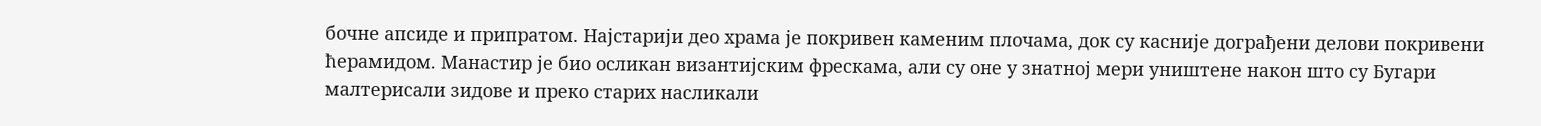бочне апсиде и припратом. Најстарији део храма је покривен каменим плочама, док су касније дограђени делови покривени ћерамидом. Манастир је био осликан византијским фрескама, али су оне у знатној мери уништене након што су Бугари малтерисали зидове и преко старих насликали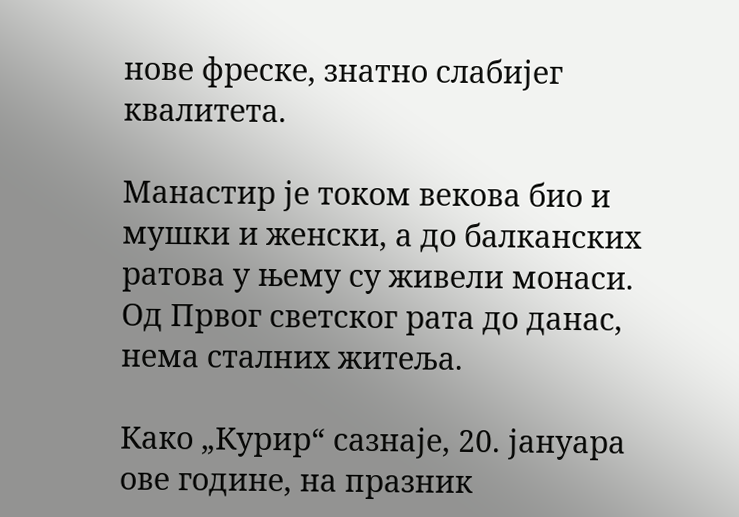нове фреске, знатно слабијег квалитета.

Манастир је током векова био и мушки и женски, а до балканских ратова у њему су живели монаси. Од Првог светског рата до данас, нема сталних житеља.

Како „Курир“ сазнаје, 20. јануара ове године, на празник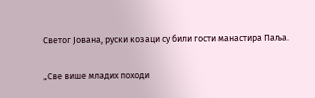Светог Јована, руски козаци су били гости манастира Паља.

„Све више младих походи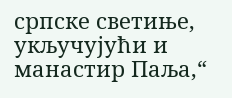српске светиње, укључујући и манастир Паља,“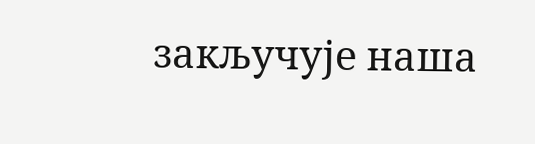закључује наша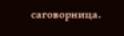саговорница.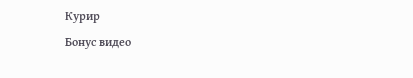Курир

Бонус видео